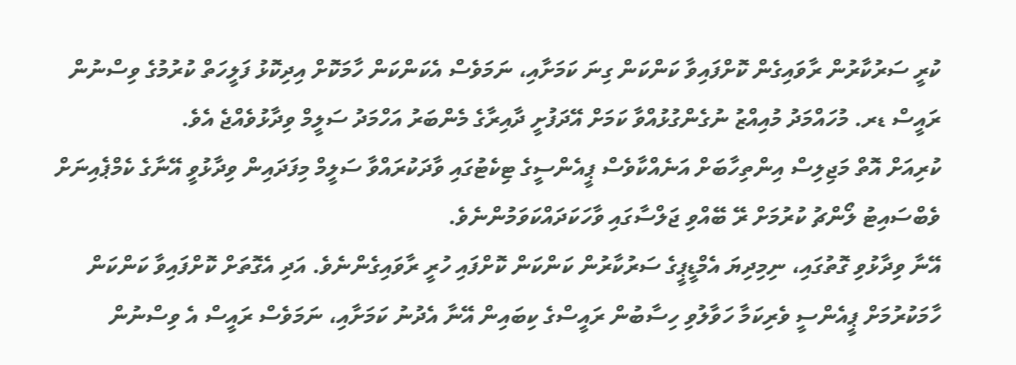ކުރީ ސަރުކާރުން ރާވައިގެން ކޮށްފައިވާ ކަންކަން ގިނަ ކަމަށާއި، ނަމަވެސް އެކަންކަން ހާމަކޮށް އިދިކޮޅު ފަލީހަތް ކުރުމުގެ ވިސްނުން ރައީސް ޑރ. މުހައްމަދު މުއިއްޒު ނުގެންގުޅުއްވާ ކަމަށް އޭދަފުށީ ދާއިރާގެ މެންބަރު އަހްމަދު ސަލީމް ވިދާޅުވެއްޖެ އެވެ.
ކުރިއަށް އޮތް މަޖިލިސް އިންތިހާބަށް އަނެއްކާވެސް ޕީއެންސީގެ ޓިކެޓުގައި ވާދަކުރައްވާ ސަލީމް މިފަދައިން ވިދާޅުވީ އޭނާގެ ކެމްޕެއިނަށް ވެބްސައިޓު ލޯންޗު ކުރުމަށް ރޭ ބޭއްވި ޖަލްސާގައި ވާހަކަދައްކަވަމުންނެވެ.
އޭނާ ވިދާޅުވި ގޮތުގައި، ނިމިދިޔަ އެމްޑީޕީގެ ސަރުކާރުން ކަންކަން ކޮށްފައި ހުރީ ރާވައިގެންނެވެ. އަދި އެގޮތަށް ކޮށްފައިވާ ކަންކަން ހާމަކުރުމަށް ޕީއެންސީ ވެރިކަމާ ހަވާލުވި ހިސާބުން ރައީސްގެ ކިބައިން އޭނާ އެދުނު ކަމަށާއި، ނަމަވެސް ރައީސް އެ ވިސްނުން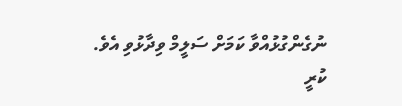ނުގެންގުޅުއްވާ ކަމަށް ސަލީމް ވިދާޅުވި އެވެ.
ކުރީ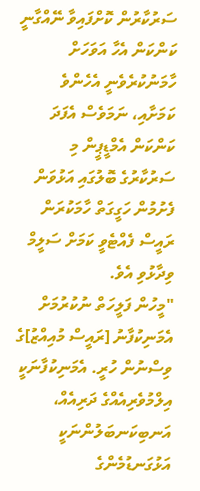ސަރުކާރުން ކޮށްފައިވާ ނޭއްގާނީ ކަންކަން އެހާ އަވަހަށް ހާމަނުކުރެވެނީ އެހެންވެ ކަމަށާއި، ނަމަވެސް އެފަދަ ކަންކަން އެމްޑީޕީން މި ސަރުކާރުގެ ބޮލުގައި އަޅުވަން ފެށުމުން ހަގީގަތް ހާމަކުރަން ރައީސް ފެއްޓެވީ ކަމަށް ސަލީމް ވިދާޅުވި އެވެ.
"މީހުން ފަލީހަތް ނުކުރުމަށް އެމަނިކުފާނު [ރައީސް މުއިއްޒު]ގެ ވިސްނުން ހުރީ. އެމަނިކުފާނަކީ އިލްމުވެރިއެއްގެ ދަރިއެއް، އަނބިކަނބަލުންނަކީ އަޅުގަނޑުމެންގެ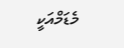މެޑަމްއަކީ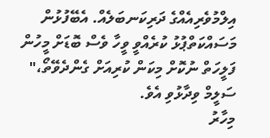އިލްމުވެރިއެއްގެ ދަރިކަނބަލެއް. އެބޭފުޅުން މަސައްކަތްޕުޅު ކުރެއްވީ ވީހާ ވެސް ބޮޑަށް މީހުން ފަލީހަތް ނުކޮށް މިކަން ކުރިއަށް ގެންދެވޭތޯ،" ސަލީމް ވިދާޅުވި އެވެ.
މިހާރު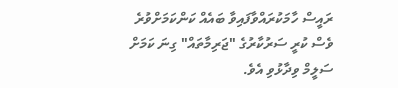ރައީސް ހާމަކުރައްވާފައިވާ ބައެއް ކަންކަމަށްވުރެ ވެސް ކުރީ ސަރުކާރުގެ "ޖަރިމާތައް" ގިނަ ކަމަށް ސަލީމް ވިދާޅުވި އެވެ.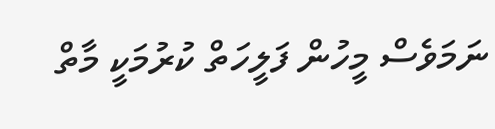ނަމަވެސް މީހުން ފަލީހަތް ކުރުމަކީ މާތް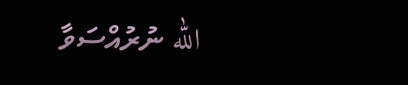الله ނުރުއްސަވާ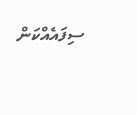ސިފައެއްކަން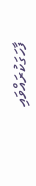ފާހަގަކުރައްވައި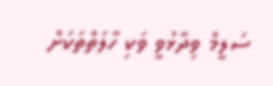ސަލީމް ވިދާޅުވީ ވަކި ހާލަތްތަކަށް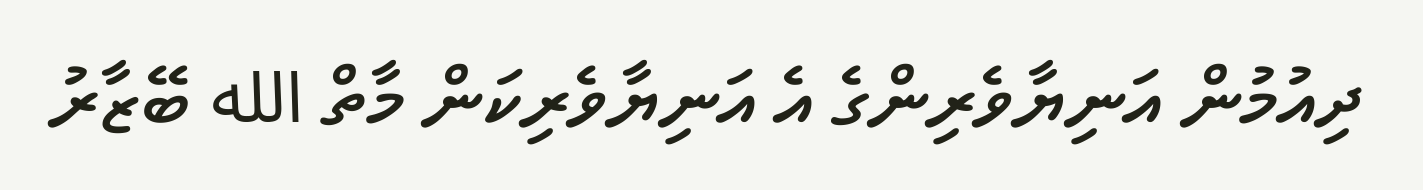ދިއުމުން އަނިޔާވެރިންގެ އެ އަނިޔާވެރިކަން މާތް الله ބޭޒާރު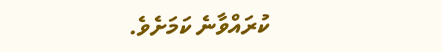ކުރައްވާނެ ކަމަށެވެ.